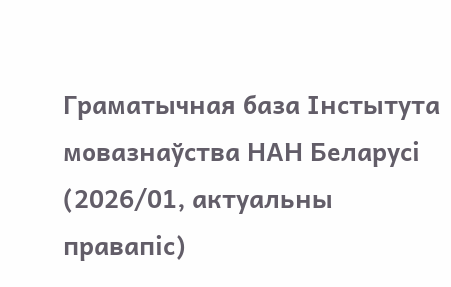Граматычная база Інстытута мовазнаўства НАН Беларусі (2026/01, актуальны правапіс)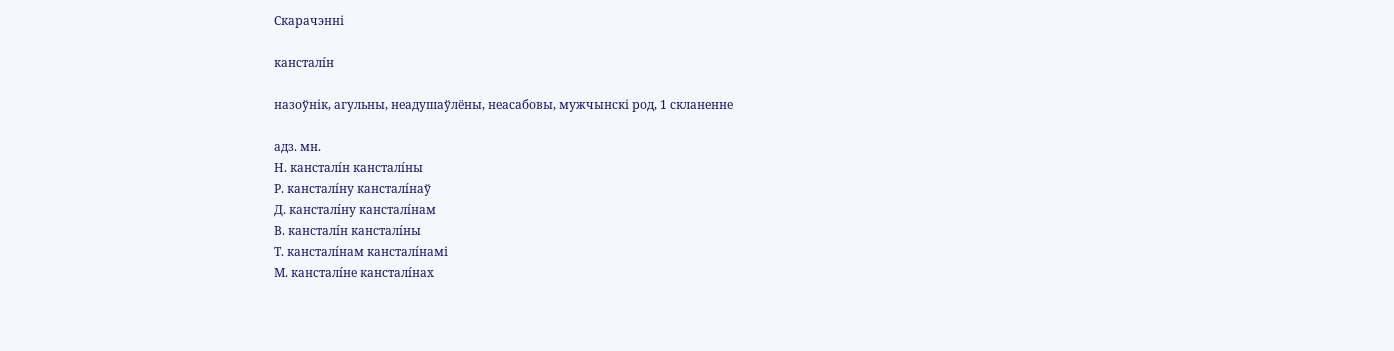Скарачэнні

кансталі́н

назоўнік, агульны, неадушаўлёны, неасабовы, мужчынскі род, 1 скланенне

адз. мн.
Н. кансталі́н кансталі́ны
Р. кансталі́ну кансталі́наў
Д. кансталі́ну кансталі́нам
В. кансталі́н кансталі́ны
Т. кансталі́нам кансталі́намі
М. кансталі́не кансталі́нах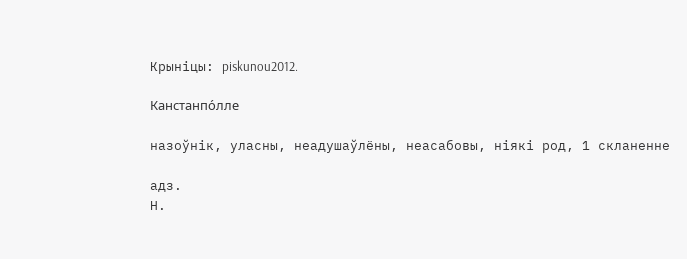Крыніцы: piskunou2012.

Канстанпо́лле

назоўнік, уласны, неадушаўлёны, неасабовы, ніякі род, 1 скланенне

адз.
Н.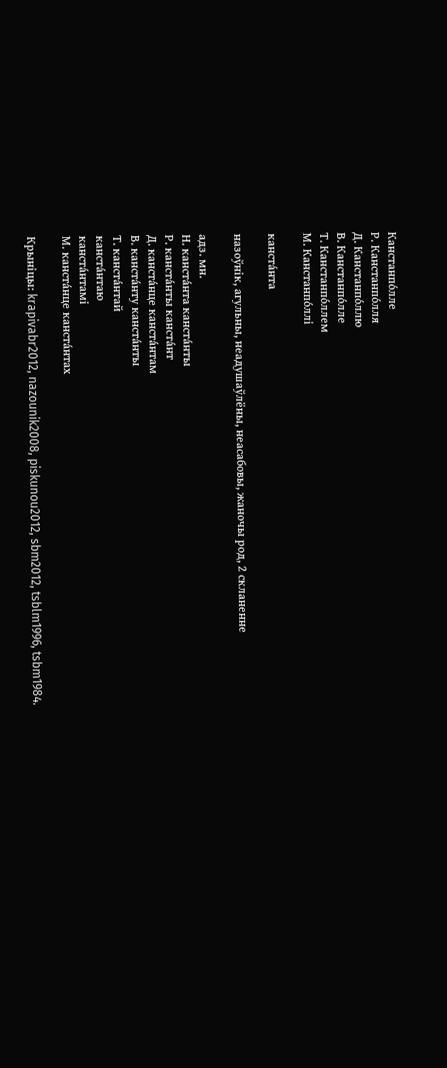Канстанпо́лле
Р. Канстанпо́лля
Д. Канстанпо́ллю
В. Канстанпо́лле
Т. Канстанпо́ллем
М. Канстанпо́ллі

канста́нта

назоўнік, агульны, неадушаўлёны, неасабовы, жаночы род, 2 скланенне

адз. мн.
Н. канста́нта канста́нты
Р. канста́нты канста́нт
Д. канста́нце канста́нтам
В. канста́нту канста́нты
Т. канста́нтай
канста́нтаю
канста́нтамі
М. канста́нце канста́нтах

Крыніцы: krapivabr2012, nazounik2008, piskunou2012, sbm2012, tsblm1996, tsbm1984.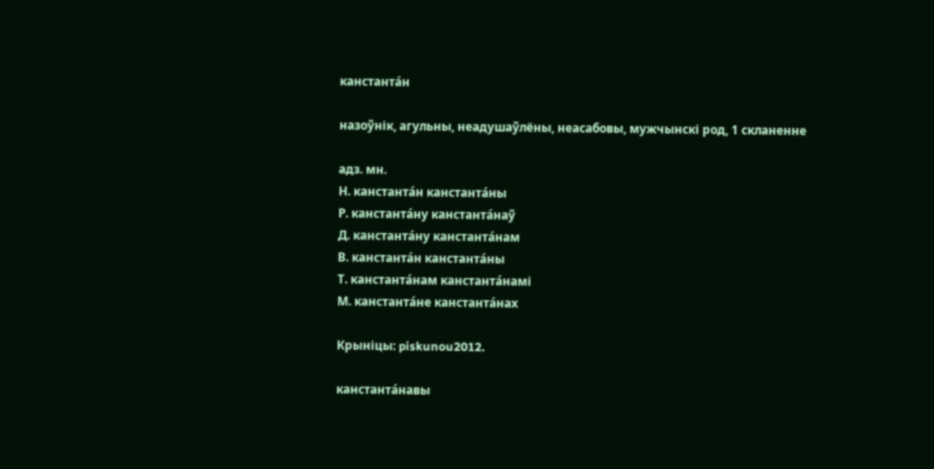канстанта́н

назоўнік, агульны, неадушаўлёны, неасабовы, мужчынскі род, 1 скланенне

адз. мн.
Н. канстанта́н канстанта́ны
Р. канстанта́ну канстанта́наў
Д. канстанта́ну канстанта́нам
В. канстанта́н канстанта́ны
Т. канстанта́нам канстанта́намі
М. канстанта́не канстанта́нах

Крыніцы: piskunou2012.

канстанта́навы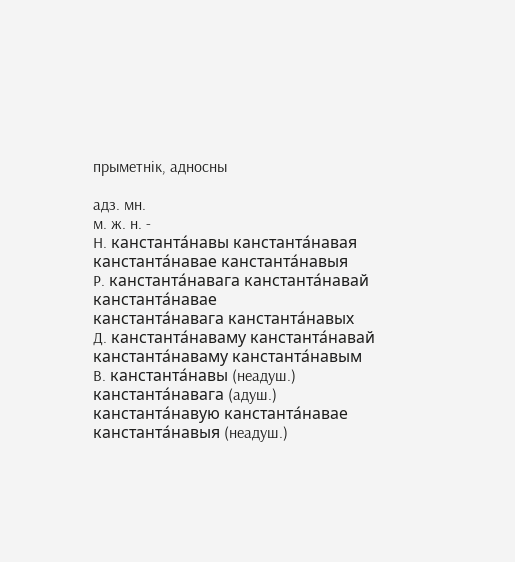прыметнік, адносны

адз. мн.
м. ж. н. -
Н. канстанта́навы канстанта́навая канстанта́навае канстанта́навыя
Р. канстанта́навага канстанта́навай
канстанта́навае
канстанта́навага канстанта́навых
Д. канстанта́наваму канстанта́навай канстанта́наваму канстанта́навым
В. канстанта́навы (неадуш.)
канстанта́навага (адуш.)
канстанта́навую канстанта́навае канстанта́навыя (неадуш.)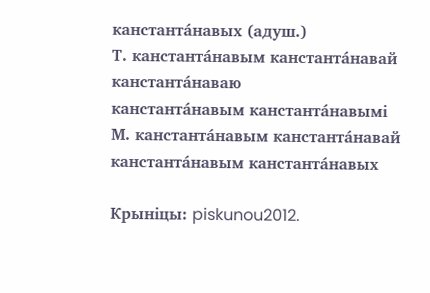канстанта́навых (адуш.)
Т. канстанта́навым канстанта́навай
канстанта́наваю
канстанта́навым канстанта́навымі
М. канстанта́навым канстанта́навай канстанта́навым канстанта́навых

Крыніцы: piskunou2012.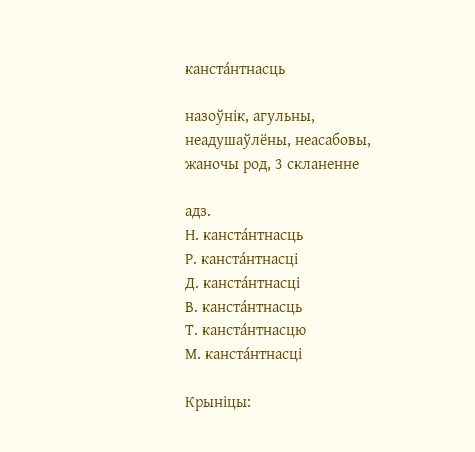канста́нтнасць

назоўнік, агульны, неадушаўлёны, неасабовы, жаночы род, 3 скланенне

адз.
Н. канста́нтнасць
Р. канста́нтнасці
Д. канста́нтнасці
В. канста́нтнасць
Т. канста́нтнасцю
М. канста́нтнасці

Крыніцы: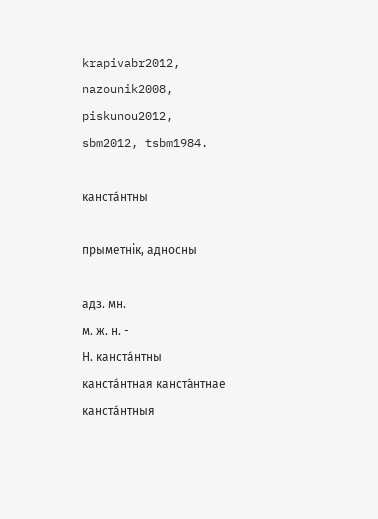krapivabr2012, nazounik2008, piskunou2012, sbm2012, tsbm1984.

канста́нтны

прыметнік, адносны

адз. мн.
м. ж. н. -
Н. канста́нтны канста́нтная канста́нтнае канста́нтныя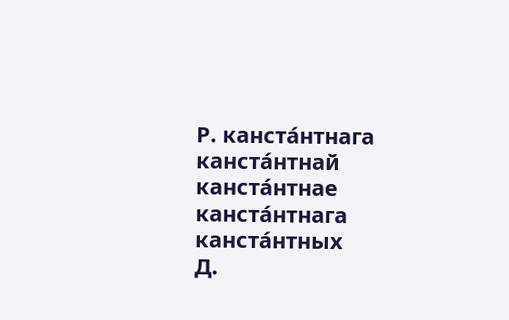Р. канста́нтнага канста́нтнай
канста́нтнае
канста́нтнага канста́нтных
Д.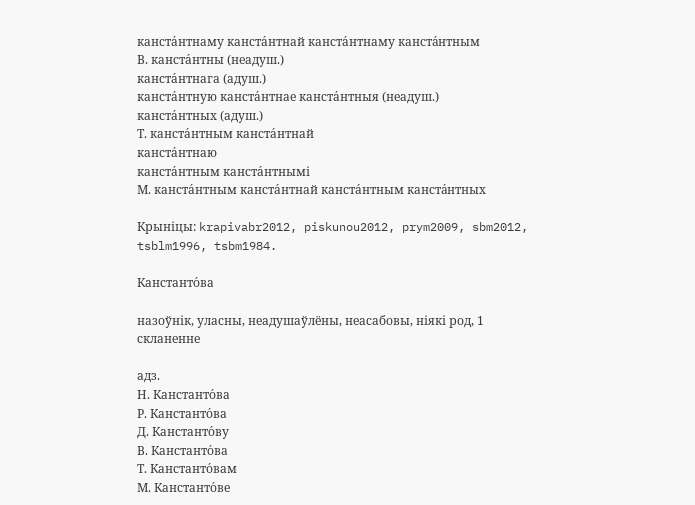канста́нтнаму канста́нтнай канста́нтнаму канста́нтным
В. канста́нтны (неадуш.)
канста́нтнага (адуш.)
канста́нтную канста́нтнае канста́нтныя (неадуш.)
канста́нтных (адуш.)
Т. канста́нтным канста́нтнай
канста́нтнаю
канста́нтным канста́нтнымі
М. канста́нтным канста́нтнай канста́нтным канста́нтных

Крыніцы: krapivabr2012, piskunou2012, prym2009, sbm2012, tsblm1996, tsbm1984.

Канстанто́ва

назоўнік, уласны, неадушаўлёны, неасабовы, ніякі род, 1 скланенне

адз.
Н. Канстанто́ва
Р. Канстанто́ва
Д. Канстанто́ву
В. Канстанто́ва
Т. Канстанто́вам
М. Канстанто́ве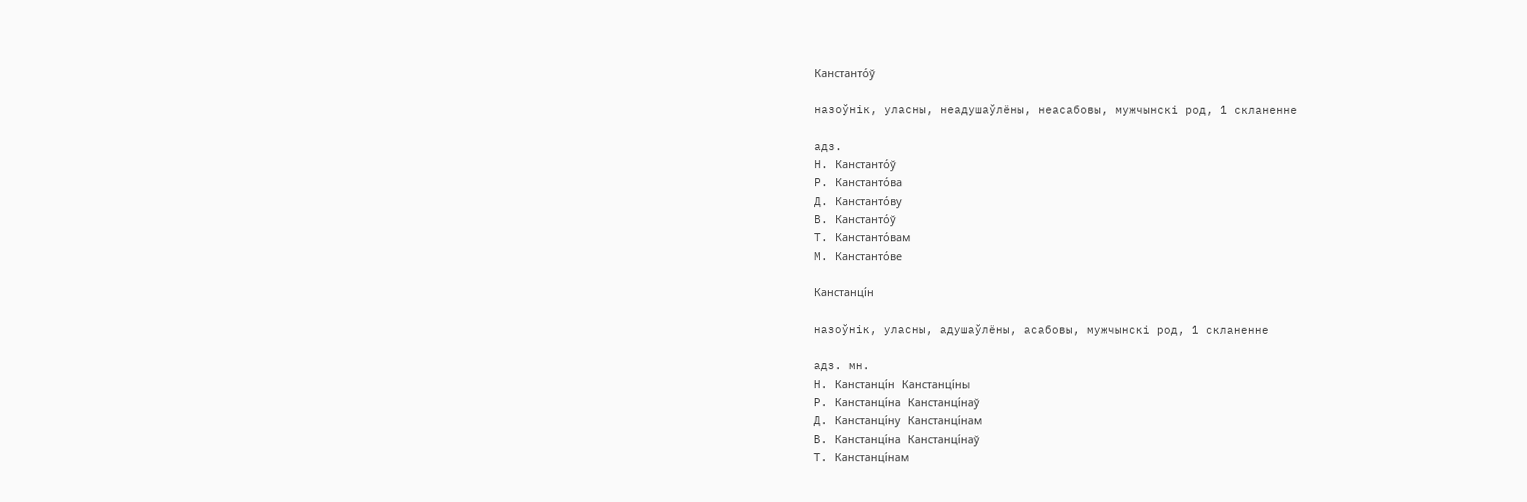Канстанто́ў

назоўнік, уласны, неадушаўлёны, неасабовы, мужчынскі род, 1 скланенне

адз.
Н. Канстанто́ў
Р. Канстанто́ва
Д. Канстанто́ву
В. Канстанто́ў
Т. Канстанто́вам
М. Канстанто́ве

Канстанці́н

назоўнік, уласны, адушаўлёны, асабовы, мужчынскі род, 1 скланенне

адз. мн.
Н. Канстанці́н Канстанці́ны
Р. Канстанці́на Канстанці́наў
Д. Канстанці́ну Канстанці́нам
В. Канстанці́на Канстанці́наў
Т. Канстанці́нам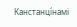Канстанці́намі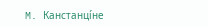М. Канстанці́не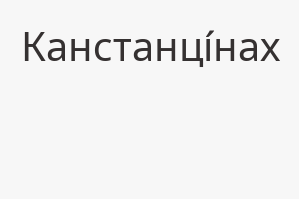Канстанці́нах